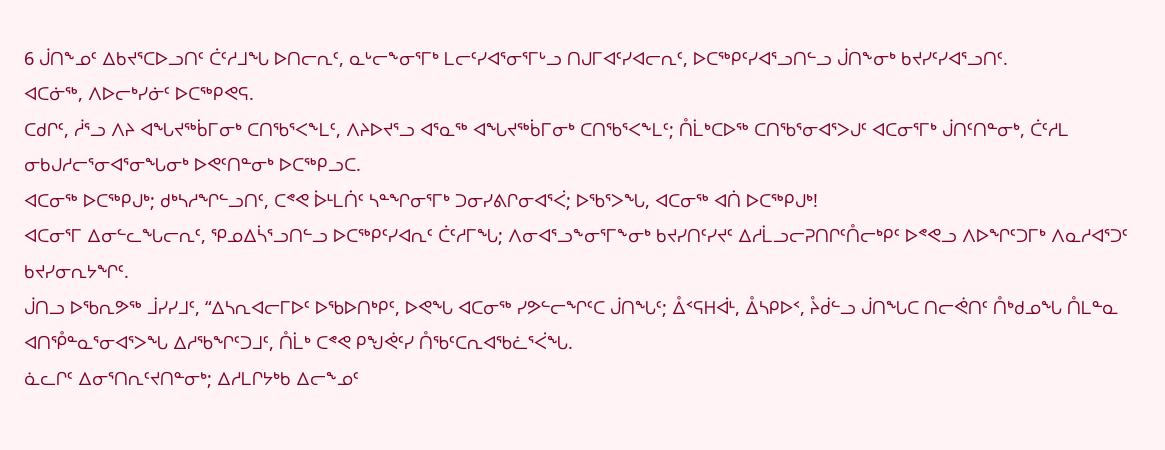6 ᒎᑎᖕᓄᑦ ᐃᑲᔪᕐᑕᐅᓗᑎᑦ ᑖᑦᓱᒧᖓ ᐅᑎᓕᕆᑦ, ᓇᒡᓕᖕᓂᕐᒥᒃ ᒪᓕᑦᓯᐊᕐᓂᕐᒥᒡᓗ ᑎᒍᒥᐊᑦᓯᐊᓕᕆᑦ, ᐅᑕᖅᑭᑦᓯᐊᕐᓗᑎᓪᓗ ᒎᑎᖕᓂᒃ ᑲᔪᓯᑦᓯᐊᕐᓗᑎᑦ.
ᐊᑕᓃᖅ, ᐱᐅᓕᒃᓯᓃᑦ ᐅᑕᖅᑭᕙᕋ.
ᑕᑯᒋᑦ, ᓲᕐᓗ ᐱᔨ ᐊᖓᔪᖅᑳᒥᓂᒃ ᑕᑎᖃᕐᐸᖕᒪᑦ, ᐱᔨᐅᔪᕐᓗ ᐊᕐᓇᖅ ᐊᖓᔪᖅᑳᒥᓂᒃ ᑕᑎᖃᕐᐸᖕᒪᑦ; ᑍᒫᒃᑕᐅᖅ ᑕᑎᖃᕐᓂᐊᕐᐳᒍᑦ ᐊᑕᓂᕐᒥᒃ ᒎᑎᑦᑎᓐᓂᒃ, ᑖᑦᓱᒪ ᓂᑲᒍᓱᓕᕐᓂᐊᕐᓂᖓᓂᒃ ᐅᕙᑦᑎᓐᓂᒃ ᐅᑕᖅᑭᓗᑕ.
ᐊᑕᓂᖅ ᐅᑕᖅᑭᒍᒃ; ᑯᒃᓴᓱᖏᓪᓗᑎᑦ, ᑕᕝᕙ ᐆᒻᒪᑏᑦ ᓴᓐᖏᓂᕐᒥᒃ ᑐᓂᓯᕕᒋᓂᐊᕐᐹ; ᐅᖃᕐᐳᖓ, ᐊᑕᓂᖅ ᐊᑏ ᐅᑕᖅᑭᒍᒃ!
ᐊᑕᓂᕐᒥ ᐃᓂᓪᓚᖓᓕᕆᑦ, ᕿᓄᐃᓵᕐᓗᑎᓪᓗ ᐅᑕᖅᑭᑦᓯᐊᕆᑦ ᑖᑦᓱᒥᖓ; ᐱᓂᐊᕐᓗᖕᓂᕐᒥᖕᓂᒃ ᑲᔪᓯᑎᑦᓯᔪᑦ ᐃᓱᒫᓗᓕᕈᑎᒋᑦᑍᓕᒃᑭᑦ ᐅᕝᕙᓗ ᐱᐅᖏᑦᑐᒥᒃ ᐱᓇᓱᐊᕐᑐᑦ ᑲᔪᓯᓂᕆᔭᖏᑦ.
ᒎᑎᓗ ᐅᖃᕆᕗᖅ ᒨᓯᓯᒧᑦ, “ᐃᓴᕆᐊᓕᒥᐅᑦ ᐅᖃᐅᑎᒃᑭᑦ, ᐅᕙᖓ ᐊᑕᓂᖅ ᓯᕗᓪᓕᖏᑦᑕ ᒎᑎᖓᑦ; ᐂᑉᕋᕼᐋᒻ, ᐂᓴᑭᐅᑉ, ᔧᑰᓪᓗ ᒎᑎᖓᑕ ᑎᓕᕚᑎᑦ ᑍᒃᑯᓄᖓ ᑍᒪᓐᓇ ᐊᑎᕾᓐᓇᕐᓂᐊᕐᐳᖓ ᐃᓱᖃᖏᑦᑐᒧᑦ, ᑍᒫᒃ ᑕᕝᕙ ᑭᖑᕚᑦᓯ ᑍᖃᑦᑕᕆᐊᖃᓛᕐᐹᖓ.
ᓈᓚᒋᑦ ᐃᓂᕐᑎᕆᑦᔪᑎᓐᓂᒃ; ᐃᓱᒪᒋᔭᒃᑲ ᐃᓕᖕᓄᑦ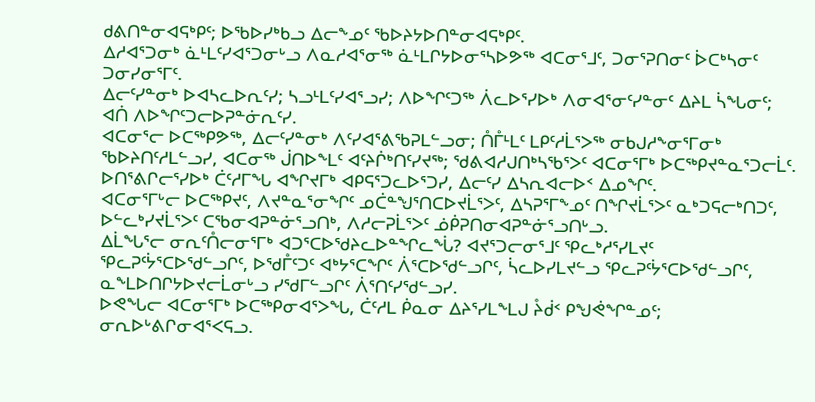ᑯᕕᑎᓐᓂᐊᕋᒃᑭᑦ; ᐅᖃᐅᓯᒃᑲᓗ ᐃᓕᖕᓄᑦ ᖃᐅᔨᔭᐅᑎᓐᓂᐊᕋᒃᑭᑦ.
ᐃᓱᐊᕐᑐᓂᒃ ᓈᒻᒪᑦᓯᐊᕐᑐᓂᒡᓗ ᐱᓇᓱᐊᕐᓂᖅ ᓈᒻᒪᒋᔭᐅᓂᕐᓴᐅᕗᖅ ᐊᑕᓂᕐᒧᑦ, ᑐᓂᕐᕈᑎᓂᑦ ᐆᑕᒃᓴᓂᑦ ᑐᓂᓯᓂᕐᒥᑦ.
ᐃᓕᑦᓯᓐᓂᒃ ᐅᐊᓴᓚᐅᕆᑦᓯ; ᓴᓗᒻᒪᑦᓯᐊᕐᓗᓯ; ᐱᐅᖏᑦᑐᖅ ᐲᓚᐅᕐᓯᐅᒃ ᐱᓂᐊᕐᓂᑦᓯᓐᓂᑦ ᐃᔨᒪ ᓵᖓᓂᑦ; ᐊᑏ ᐱᐅᖏᑦᑐᓕᐅᕈᓐᓃᕆᑦᓯ.
ᐊᑕᓂᕐᓕ ᐅᑕᖅᑭᕗᖅ, ᐃᓕᑦᓯᓐᓂᒃ ᐱᑦᓯᐊᕐᕕᖃᕈᒪᓪᓗᓂ; ᑍᒤᒻᒪᑦ ᒪᑭᑦᓱᒫᕐᐳᖅ ᓂᑲᒍᓱᖕᓂᕐᒥᓂᒃ ᖃᐅᔨᑎᑦᓱᒪᓪᓗᓯ, ᐊᑕᓂᖅ ᒎᑎᐅᖕᒪᑦ ᐊᑦᔨᒌᒃᑎᑦᓯᔪᖅ; ᖁᕕᐊᓱᒍᑎᒃᓴᖃᕐᐳᑦ ᐊᑕᓂᕐᒥᒃ ᐅᑕᖅᑭᔪᓐᓇᕐᑐᓕᒫᑦ.
ᐅᑎᕐᕕᒋᓕᕐᓯᐅᒃ ᑖᑦᓱᒥᖓ ᐊᖏᔪᒥᒃ ᐊᑭᕋᕐᑐᓚᐅᕐᑐᓯ, ᐃᓕᑦᓯ ᐃᓴᕆᐊᓕᐅᑉ ᐃᓄᖏᑦ.
ᐊᑕᓂᕐᒥᒡᓕ ᐅᑕᖅᑭᔪᑦ, ᐱᔪᓐᓇᕐᓂᖏᑦ ᓄᑖᓐᖑᕐᑎᑕᐅᔪᒫᕐᐳᑦ, ᐃᓴᕈᕐᒥᖕᓄᑦ ᑎᖏᔪᒫᕐᐳᑦ ᓇᒃᑐᕋᓕᒃᑎᑐᑦ, ᐅᓪᓚᒃᓯᔪᒫᕐᐳᑦ ᑕᖃᓂᐊᕈᓐᓃᕐᓗᑎᒃ, ᐱᓱᓕᕈᒫᕐᐳᑦ ᓅᑮᕈᑎᓂᐊᕈᓐᓃᕐᓗᑎᒡᓗ.
ᐃᒫᖓᕐᓕ ᓂᕆᑦᑍᓕᓂᕐᒥᒃ ᐊᑐᕐᑕᐅᖁᔨᓚᐅᓐᖏᓚᖔ? ᐊᔪᕐᑐᓕᓂᕐᒧᑦ ᕿᓚᒃᓱᕐᓯᒪᔪᑦ ᕿᓚᕈᑦᔮᕐᑕᐅᖁᓪᓗᒋᑦ, ᐅᖁᒤᑦᑐᑦ ᐊᒃᔭᕐᑕᖏᑦ ᐲᕐᑕᐅᖁᓪᓗᒋᑦ, ᓵᓚᐅᓯᒪᔪᓪᓗ ᕿᓚᕈᑦᔮᕐᑕᐅᖁᓪᓗᒋᑦ, ᓇᖕᒪᐅᑎᒋᔭᐅᔪᓕᒫᓂᒡᓗ ᓯᖁᒥᓪᓗᒋᑦ ᐲᕐᑎᑦᓯᖁᓪᓗᓯ.
ᐅᕙᖓᓕ ᐊᑕᓂᕐᒥᒃ ᐅᑕᖅᑭᓂᐊᕐᐳᖓ, ᑖᑦᓱᒪ ᑮᓇᓂ ᐃᔨᕐᓯᒪᖕᒪᒍ ᔧᑰᑉ ᑭᖑᕚᖏᓐᓄᑦ; ᓂᕆᐅᒡᕕᒋᓂᐊᕐᐸᕋᓗ.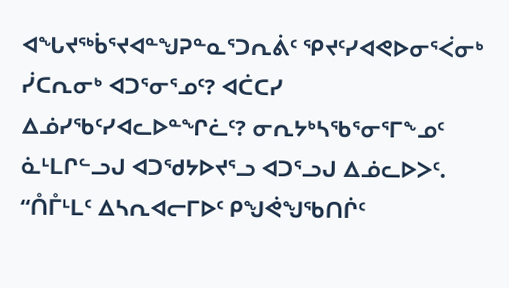ᐊᖓᔪᖅᑳᕐᔪᐊᓐᖑᕈᓐᓇᕐᑐᕆᕖᑦ ᕿᔪᑦᓯᐊᕙᐅᓂᕐᐹᓂᒃ ᓰᑕᕆᓂᒃ ᐊᑐᕐᓂᕐᓄᑦ? ᐊᑖᑕᓯ ᐃᓅᓯᖃᑦᓯᐊᓚᐅᓐᖏᓛᑦ? ᓂᕆᔭᒃᓴᖃᕐᓂᕐᒥᖕᓄᑦ ᓈᒻᒪᒋᓪᓗᒍ ᐊᑐᖁᔭᐅᔪᕐᓗ ᐊᑐᕐᓗᒍ ᐃᓅᓚᐅᐳᑦ.
“ᑍᒤᒻᒪᑦ ᐃᓴᕆᐊᓕᒥᐅᑦ ᑭᖑᕚᖑᖃᑎᒌᑦ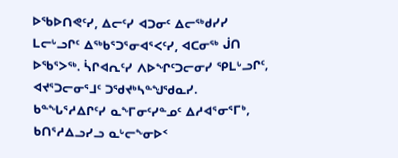ᐅᖃᐅᑎᕙᑦᓯ, ᐃᓕᑦᓯ ᐊᑐᓂᑦ ᐃᓕᖅᑯᓯᓯ ᒪᓕᒡᓗᒋᑦ ᐃᖅᑲᕐᑐᕐᓂᐊᕐᐸᑦᓯ, ᐊᑕᓂᖅ ᒎᑎ ᐅᖃᕐᐳᖅ. ᓵᒋᐊᕆᑦᓯ ᐱᐅᖏᑦᑐᓕᓂᓯ ᕿᒪᒡᓗᒋᑦ, ᐊᔪᕐᑐᓕᓂᕐᒧᑦ ᑐᖁᔪᒃᓴᓐᖑᖁᓇᓯ.
ᑲᓐᖓᕐᓱᐃᒋᑦᓯ ᓇᖕᒥᓂᑦᓯᓐᓄᑦ ᐃᓱᐊᕐᓂᕐᒥᒃ, ᑲᑎᕐᓱᐃᓗᓯᓗ ᓇᒡᓕᖕᓂᐅᑉ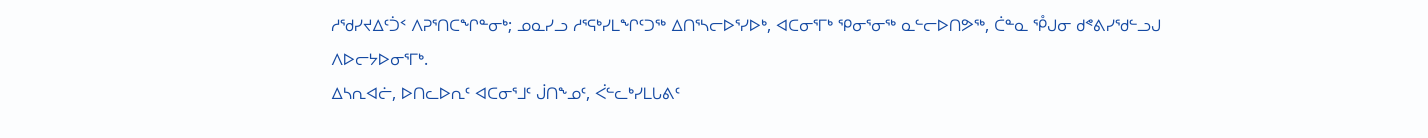ᓱᖁᓯᔪᐃᑦᑑᑉ ᐱᕈᕐᑎᑕᖏᓐᓂᒃ; ᓄᓇᓯᓗ ᓱᕐᕋᒃᓯᒪᖏᑦᑐᖅ ᐃᑎᕐᓴᓕᐅᕐᓯᐅᒃ, ᐊᑕᓂᕐᒥᒃ ᕿᓂᕐᓂᖅ ᓇᓪᓕᐅᑎᕗᖅ, ᑖᓐᓇ ᕾᒍᓂ ᑯᕝᕕᓯᖁᓪᓗᒍ ᐱᐅᓕᔭᐅᓂᕐᒥᒃ.
ᐃᓴᕆᐊᓖ, ᐅᑎᓚᐅᕆᑦ ᐊᑕᓂᕐᒧᑦ ᒎᑎᖕᓄᑦ, ᐹᓪᓚᒃᓯᒪᒐᕕᑦ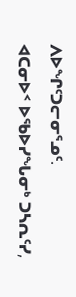ᐱᐅᖏᑦᑐᓕᓂᕐᓄᑦ.
ᐊᑕᓂᐅᑉ ᐅᖃᐅᓯᖓᓂᒃ ᑐᓴᕆᑦᓯ,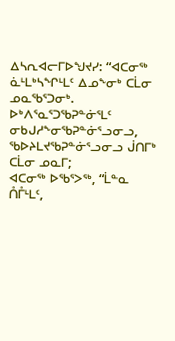ᐃᓴᕆᐊᓕᒥᐅᖑᔪᓯ: “ᐊᑕᓂᖅ ᓈᒻᒪᒃᓴᖏᒻᒪᑦ ᐃᓄᖕᓂᒃ ᑕᒫᓂ ᓄᓇᖃᕐᑐᓂᒃ. ᐅᒃᐱᕐᓇᕐᑐᖃᕈᓐᓃᕐᒪᑦ ᓂᑲᒍᓱᖕᓂᖃᕈᓐᓃᕐᓗᓂᓗ, ᖃᐅᔨᒪᔪᖃᕈᓐᓃᕐᓗᓂᓗ ᒎᑎᒥᒃ ᑕᒫᓂ ᓄᓇᒥ;
ᐊᑕᓂᖅ ᐅᖃᕐᐳᖅ, “ᒫᓐᓇ ᑍᒤᒻᒪᑦ,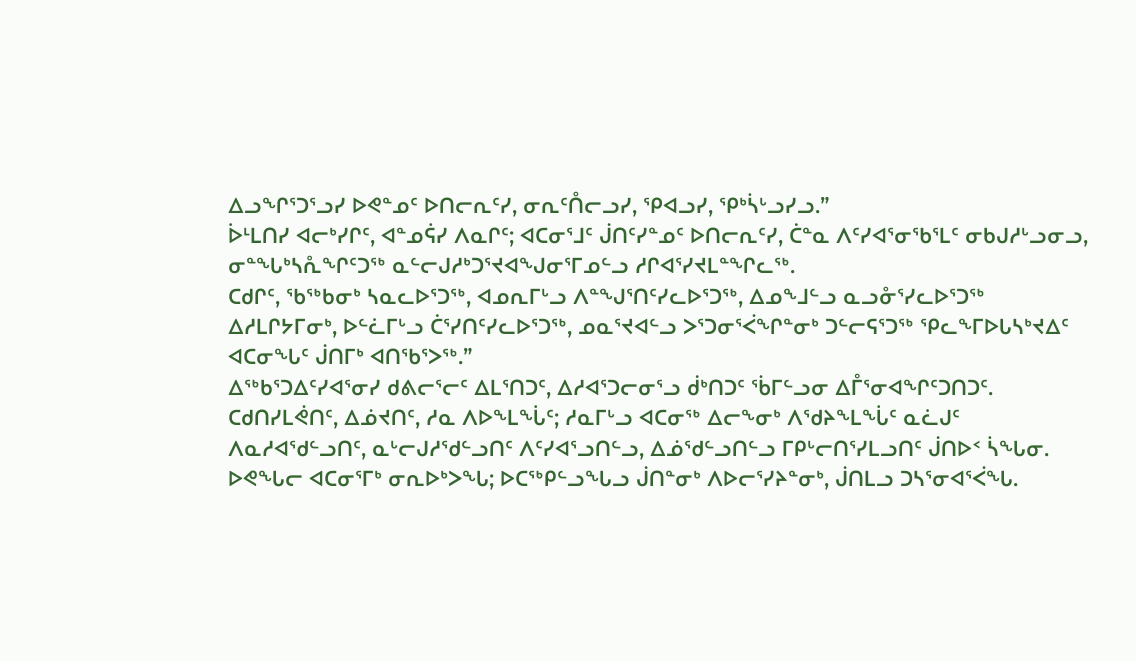ᐃᓗᖏᕐᑐᕐᓗᓯ ᐅᕙᓐᓄᑦ ᐅᑎᓕᕆᑦᓯ, ᓂᕆᑦᑍᓕᓗᓯ, ᕿᐊᓗᓯ, ᕿᒃᓵᒡᓗᓯᓗ.”
ᐆᒻᒪᑎᓯ ᐊᓕᒃᓯᒋᑦ, ᐊᓐᓄᕌᓯ ᐱᓇᒋᑦ; ᐊᑕᓂᕐᒧᑦ ᒎᑎᑦᓯᓐᓄᑦ ᐅᑎᓕᕆᑦᓯ, ᑖᓐᓇ ᐱᑦᓯᐊᕐᓂᖃᕐᒪᑦ ᓂᑲᒍᓱᒡᓗᓂᓗ, ᓂᓐᖓᒃᓴᕅᖏᑦᑐᖅ ᓇᓪᓕᒍᓱᒃᑐᕐᔪᐊᖑᓂᕐᒥᓄᓪᓗ ᓱᒋᐊᕐᓯᔪᒪᓐᖏᓚᖅ.
ᑕᑯᒋᑦ, ᖃᖅᑲᓂᒃ ᓴᓇᓚᐅᕐᑐᖅ, ᐊᓄᕆᒥᒡᓗ ᐱᓐᖑᕐᑎᑦᓯᓚᐅᕐᑐᖅ, ᐃᓄᖕᒧᓪᓗ ᓇᓗᓁᕐᓯᓚᐅᕐᑐᖅ ᐃᓱᒪᒋᔭᒥᓂᒃ, ᐅᓪᓛᒥᒡᓗ ᑖᕐᓯᑎᑦᓯᓚᐅᕐᑐᖅ, ᓄᓇᕐᔪᐊᓪᓗ ᐳᕐᑐᓂᕐᐹᖏᓐᓂᒃ ᑐᓪᓕᕋᕐᑐᖅ ᕿᓚᖕᒥᐅᒐᓴᒃᔪᐃᑦ ᐊᑕᓂᖓᑦ ᒎᑎᒥᒃ ᐊᑎᖃᕐᐳᖅ.”
ᐃᖅᑲᕐᑐᐃᑦᓯᐊᕐᓂᓯ ᑯᕕᓕᕐᓕᑦ ᐃᒪᕐᑎᑐᑦ, ᐃᓱᐊᕐᑐᓕᓂᕐᓗ ᑰᒃᑎᑐᑦ ᖄᒥᓪᓗᓂ ᐃᒤᕐᓂᐊᖏᑦᑐᑎᑐᑦ.
ᑕᑯᑎᓯᒪᕚᑎᑦ, ᐃᓅᔪᑎᑦ, ᓱᓇ ᐱᐅᖕᒪᖔᑦ; ᓱᓇᒥᒡᓗ ᐊᑕᓂᖅ ᐃᓕᖕᓂᒃ ᐱᖁᔨᖕᒪᖔᑦ ᓇᓛᒍᑦ ᐱᓇᓱᐊᖁᓪᓗᑎᑦ, ᓇᒡᓕᒍᓱᖁᓪᓗᑎᑦ ᐱᑦᓯᐊᕐᓗᑎᓪᓗ, ᐃᓅᖁᓪᓗᑎᓪᓗ ᒥᑭᒡᓕᑎᕐᓯᒪᓗᑎᑦ ᒎᑎᐅᑉ ᓵᖓᓂ.
ᐅᕙᖓᓕ ᐊᑕᓂᕐᒥᒃ ᓂᕆᐅᒃᐳᖓ; ᐅᑕᖅᑭᓪᓗᖓᓗ ᒎᑎᓐᓂᒃ ᐱᐅᓕᕐᓯᔨᓐᓂᒃ, ᒎᑎᒪᓗ ᑐᓴᕐᓂᐊᕐᐹᖓ.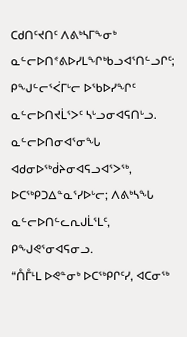ᑕᑯᑎᑦᔪᑎᑦ ᐱᕕᒃᓴᒥᖕᓂᒃ ᓇᓪᓕᐅᑎᕝᕕᐅᓯᒪᖏᒃᑲᓗᐊᕐᑎᓪᓗᒋᑦ; ᑭᖑᓪᓕᕐᐹᒥᒡᓕ ᐅᖃᐅᓯᖏᑦ ᓇᓪᓕᐅᑎᔪᒫᕐᐳᑦ ᓴᒡᓗᓂᐊᕋᑎᒡᓗ. ᓇᓪᓕᐅᑎᓂᐊᕐᓂᖓ ᐊᑯᓂᐅᖅᑰᔨᓂᐊᕋᓗᐊᕐᐳᖅ, ᐅᑕᖅᑭᑐᐃᓐᓇᕐᓯᐅᒡᓕ; ᐱᕕᒃᓴᖓ ᓇᓪᓕᐅᑎᓪᓚᕆᒍᒫᕐᒪᑦ, ᑭᖑᕙᕐᓂᐊᕋᓂᓗ.
“ᑍᒤᒻᒪ ᐅᕙᓐᓂᒃ ᐅᑕᖅᑭᒋᑦᓯ, ᐊᑕᓂᖅ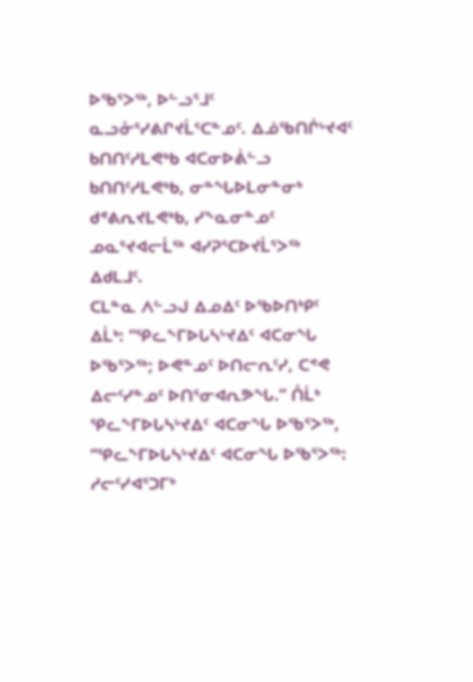ᐅᖃᕐᐳᖅ, ᐅᓪᓗᕐᒧᑦ ᓇᓗᓁᕐᓯᕕᒋᔪᒫᕐᑕᓐᓄᑦ. ᐃᓅᖃᑎᒌᒡᔪᐊᑦ ᑲᑎᑎᑦᓱᒪᕙᒃᑲ ᐊᑕᓂᐅᕖᓪᓗ ᑲᑎᑎᑦᓱᒪᕙᒃᑲ, ᓂᓐᖓᐅᒪᓂᓐᓂᒃ ᑯᕝᕕᕆᔪᒪᕙᒃᑲ, ᓯᖕᓇᓂᓐᓄᑦ ᓄᓇᕐᔪᐊᓕᒫᖅ ᐊᓯᕈᕐᑕᐅᔪᒫᕐᐳᖅ ᐃᑯᒪᒧᑦ.
ᑕᒪᓐᓇ ᐱᓪᓗᒍ ᐃᓄᐃᑦ ᐅᖃᐅᑎᒃᑭᑦ ᐃᒫᒃ: “ᕿᓚᖕᒥᐅᒐᓴᒡᔪᐃᑦ ᐊᑕᓂᖓ ᐅᖃᕐᐳᖅ; ᐅᕙᓐᓄᑦ ᐅᑎᓕᕆᑦᓯ, ᑕᕝᕙ ᐃᓕᑦᓯᓐᓄᑦ ᐅᑎᕐᓂᐊᕆᕗᖓ.” ᑍᒫᒃ ᕿᓚᖕᒥᐅᒐᓴᒡᔪᐃᑦ ᐊᑕᓂᖓ ᐅᖃᕐᐳᖅ,
“ᕿᓚᖕᒥᐅᒐᓴᒡᔪᐃᑦ ᐊᑕᓂᖓ ᐅᖃᕐᐳᖅ: ᓱᓕᑦᓯᐊᕐᑐᒥᒃ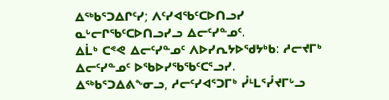ᐃᖅᑲᕐᑐᐃᒋᑦᓯ; ᐱᑦᓯᐊᖃᑦᑕᐅᑎᓗᓯ ᓇᒡᓕᒋᖃᑦᑕᐅᑎᓗᓯᓗ ᐃᓕᑦᓯᓐᓄᑦ.
ᐃᒫᒃ ᑕᕝᕙ ᐃᓕᑦᓯᓐᓄᑦ ᐱᐅᓯᕆᔭᐅᖁᔭᒃᑲ: ᓱᓕᔪᒥᒃ ᐃᓕᑦᓯᓐᓄᑦ ᐅᖃᐅᓯᖃᖃᑦᑕᕐᓗᓯ. ᐃᖅᑲᕐᑐᐃᕕᖕᓂᓗ, ᓱᓕᑦᓯᐊᕐᑐᒥᒃ ᓮᒻᒪᕐᓮᔪᒥᒡᓗ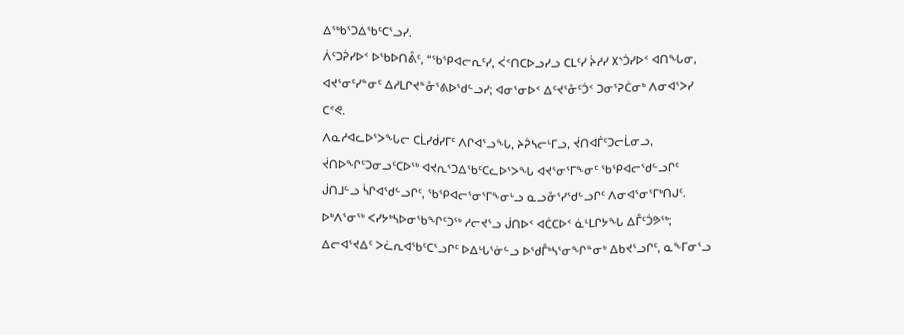ᐃᖅᑲᕐᑐᐃᖃᑦᑕᕐᓗᓯ.
ᐲᑦᑐᕉᓯᐅᑉ ᐅᖃᐅᑎᕔᑦ, “ᖃᕿᐊᓕᕆᑦᓯ, ᐹᑉᑎᑕᐅᓗᓯᓗ ᑕᒪᑦᓯ ᔩᓱᓯ ᙭ᔅᑑᓯᐅᑉ ᐊᑎᖓᓂ, ᐊᔪᕐᓂᑦᓯᓐᓂᑦ ᐃᓱᒪᒋᔪᓐᓁᕐᕕᐅᖁᓪᓗᓯ; ᐊᓂᕐᓂᐅᑉ ᐃᑦᔪᕐᓁᑦᑑᑉ ᑐᓂᕐᕈᑖᓂᒃ ᐱᓂᐊᕐᐳᓯ ᑕᕝᕙ.
ᐱᓇᓱᐊᓚᐅᕐᐳᖓᓕ ᑕᒫᓯᑰᓯᒥᑦ ᐱᒋᐊᕐᓗᖓ, ᔨᕉᓴᓕᒻᒥᓗ, ᔫᑎᐊᒦᑦᑐᓕᒫᓂᓗ, ᔫᑎᐅᖏᑦᑐᓂᓗᑦᑕᐅᖅ ᐊᔪᕆᕐᑐᐃᖃᑦᑕᓚᐅᕐᐳᖓ ᐊᔪᕐᓂᕐᒥᖕᓂᑦ ᖃᕿᐊᓕᖁᓪᓗᒋᑦ ᒎᑎᒧᓪᓗ ᓵᒋᐊᖁᓪᓗᒋᑦ, ᖃᕿᐊᓕᕐᓂᕐᒥᖕᓂᒡᓗ ᓇᓗᓁᕐᓯᖁᓪᓗᒋᑦ ᐱᓂᐊᕐᓂᕐᒥᒃᑎᒍᑦ.
ᐅᒃᐱᕐᓂᖅ ᐸᓯᔭᒃᓴᐅᓂᖃᖏᑦᑐᖅ ᓱᓕᔪᕐᓗ ᒎᑎᐅᑉ ᐊᑖᑕᐅᑉ ᓈᒻᒪᒋᔭᖓ ᐃᒤᑦᑑᕗᖅ; ᐃᓕᐊᕐᔪᐃᑦ ᐳᓛᕆᐊᖃᑦᑕᕐᓗᒋᑦ ᐅᐃᒡᒐᕐᓃᓪᓗ ᐅᖁᒤᒃᓴᕐᓂᖏᓐᓂᒃ ᐃᑲᔪᕐᓗᒋᑦ, ᓇᖕᒥᓂᕐᓗ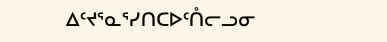ᐃᑦᔪᕐᓇᕐᓯᑎᑕᐅᑦᑍᓕᓗᓂ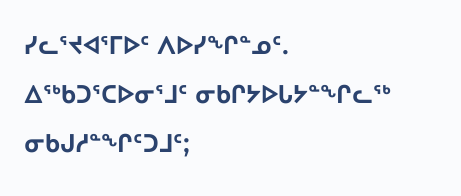ᓯᓚᕐᔪᐊᕐᒥᐅᑦ ᐱᐅᓯᖏᓐᓄᑦ.
ᐃᖅᑲᑐᕐᑕᐅᓂᕐᒧᑦ ᓂᑲᒋᔭᐅᒐᔭᓐᖏᓚᖅ ᓂᑲᒍᓱᓐᖏᑦᑐᒧᑦ;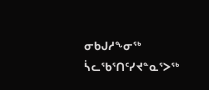ᓂᑲᒍᓱᖕᓂᖅ ᓵᓚᖃᕐᑎᑦᓯᔪᓐᓇᕐᐳᖅ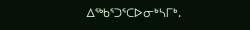ᐃᖅᑲᕐᑐᕐᑕᐅᓂᒃᓴᒥᒃ.